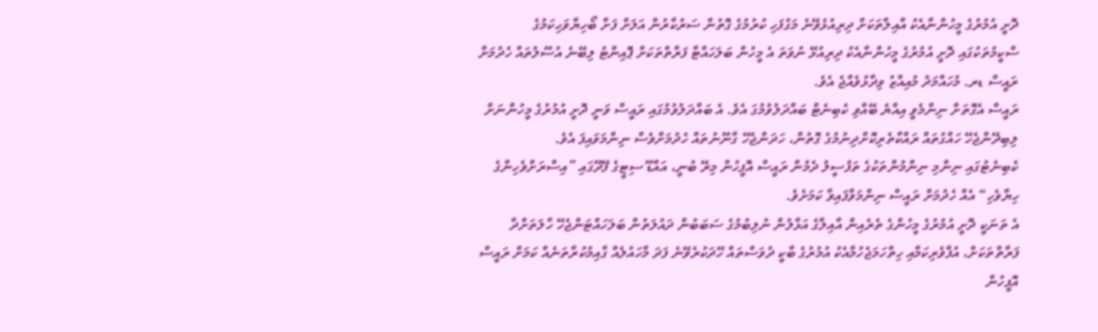ދޮށީ އުމުރުގެ މީހުންނާއެކު އާއިލާތަކަށް ދިރިއުޅެވޭނެ މަގުފަހި ކުރުމުގެ ގޮތުން ސަރުކާރުން އަލަށް ފަށާ ބޯހިޔާވަހިކަމުގެ ސްކީމުތަކުގައި ދޮށީ އުމުރުގެ މީހުންނާއެކު ދިރިއުޅޭ ނުވަތަ އެ މީހުން ބަލަހައްޓާ ފަރާތްތަކަށް ޕޮއިންޓު ލިބޭނެ އުސޫލުތައް ހެދުމަށް ރައީސް ޑރ. މުހައްމަދު މުއިއްޒު ވިދާޅުވެއްޖެ އެވެ.
ރައީސް އެގޮތަށް ނިންމެވީ އިއްޔެ ބޭއްވި ކެބިނެޓް ބައްދަލުވުމުގަ އެވެ. އެ ބައްދަލުވުމުގައި ރައީސް ވަނީ ދޮށީ އުމުރުގެ މީހުންނަށް ލިބިދޭންޖެހޭ ހައްގުތައް ރައްކާތެރިކޮށްދިނުމުގެ ގޮތުން، ހަދަންޖެހޭ ގާނޫނުތައް ހެދުމަށްވެސް ނިންމަވައިފަ އެވެ.
ކެބިނެޓުގައި ނިންމި ނިންމުންތަކުގެ ތަފުސީލު ދެމުން ރައީސް އޮފީހުން މިރޭ ބުނީ، އައްޑޫ ސިޓީގެ ފޭދޫގައި ”އިސްރަށްވެހިންގެ ހިޔާވެހި“ އެއް ހެދުމަށް ރައީސް ނިންމަވާފައިވާ ކަމަށެވެ.
އެ ތަނަކީ ދޮށީ އުމުރުގެ މީހުންގެ ތެރެއިން އާއިލާގެ އަޅާލުން ނުލިބުމުގެ ސަބަބުން ދައުލަތުން ބަލަހައްޓަންޖެހޭ ހާލަތަށްދާ ފަރާތްތަކަށް، އުފާވެރިކަމާއި ހިތްހަމަޖެހުމާއެކު އުމުރުގެ ބާކީ ދުވަސްތައް ހޭދަކުރެވޭނެ ފަދަ މާހައުލެއް ގާއިމުކުރާތަނެއް ކަމަށް ރައީސް އޮފީހުން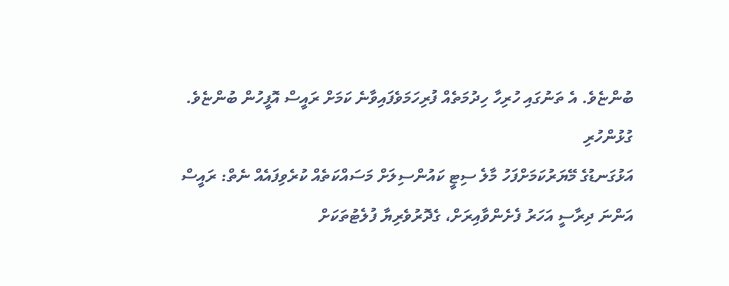ބުންޏެވެ. އެ ތަނުގައި ހުރިހާ ހިދުމަތެއް ފުރިހަމަވެފައިވާނެ ކަމަށް ރައީސް އޮފީހުން ބުންޏެވެ.
ގުޅުންހުރި
އަޅުގަނޑުގެ މޭޔަރުކަމަށްފަހު މާލެ ސިޓީ ކައުންސިލަށް މަސައްކަތެއް ކުރެވިފައެއް ނެތް: ރައީސް
އަންނަ ދިރާސީ އަހަރު ފެށެންވާއިރަށް، ގެދޮރުވެރިޔާ ފުލެޓުތަކަށް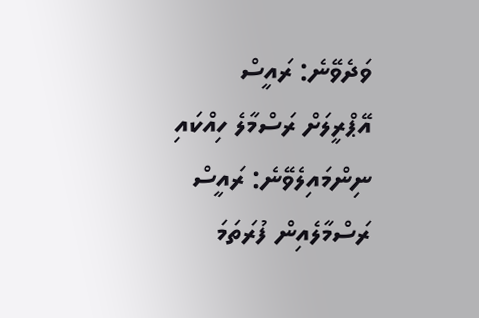ވަދެވޭނެ: ރައީސް
އޭޕްރީލަށް ރަސްމާލެ ހިއްކައި ނިންމައިލެވޭނެ: ރައީސް
ރަސްމާލެއިން ފުރަތަމަ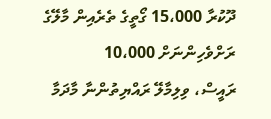ދޫކުރާ 15،000 ގޯތީގެ ތެރެއިން މާލޭގެ ރަށްވެހިންނަށް 10،000
ރައީސް، ވިލިމާލޭ ރައްޔިތުންނާ މާދަމާ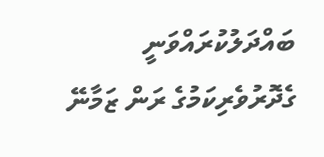ބައްދަލުކުރައްވަނީ
ގެދޮރުވެރިކަމުގެ ރަން ޒަމާނޭ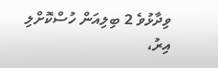ވިދާޅުވެ 2 ބިލިއަން ހުސްކޮށްލި އިރު،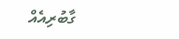ގާބުރިއެއް